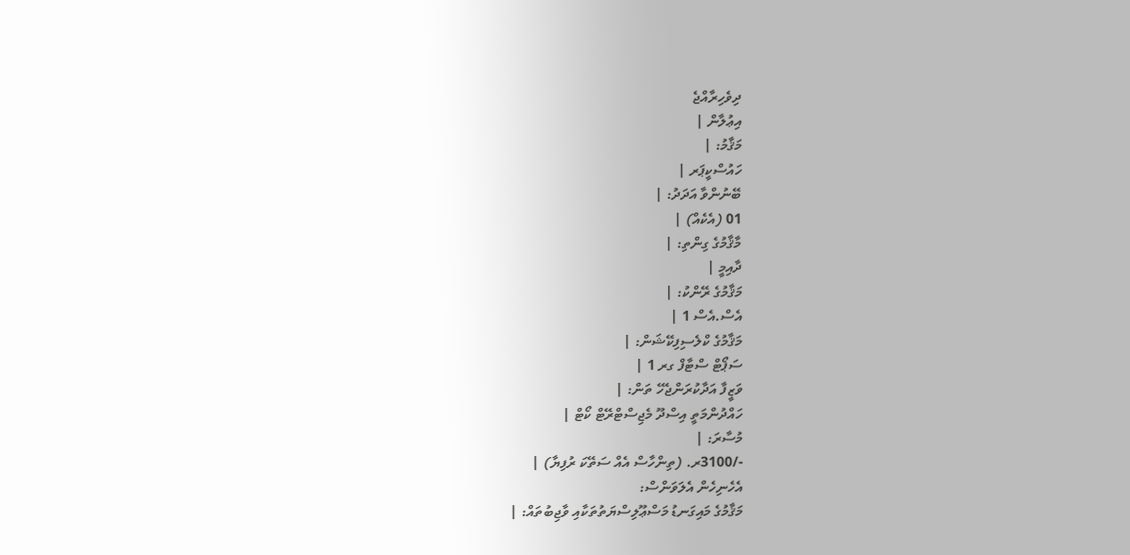ދިވެހިރާއްޖެ
އިޢުލާން |
މަޤާމު: |
ހައުސްކީޕަރ |
ބޭނުންވާ އަދަދު: |
01 (އެކެއް) |
މާޤާމުގެ ގިންތި: |
ދާއިމީ |
މަޤާމުގެ ރޭންކު: |
އެސް.އެސް 1 |
މަޤާމުގެ ކްލެސިފިކޭޝަން: |
ސަޕޯޓް ސްޓާފް ގރ 1 |
ވަޒީފާ އަދާކުރަންޖެހޭ ތަން: |
ހައްދުންމަތީ އިސްދޫ މެޖިސްޓްރޭޓް ކޯޓް |
މުސާރަ: |
-/3100ރ. (ތިންހާސް އެއް ސަތޭކަ ރުފިޔާ) |
އެހެނިހެން އެލަވަންސް:
މަޤާމުގެ މައިގަނޑު މަސްޢޫލިސްޔަތުތަކާއި ވާޖިބުތައް: |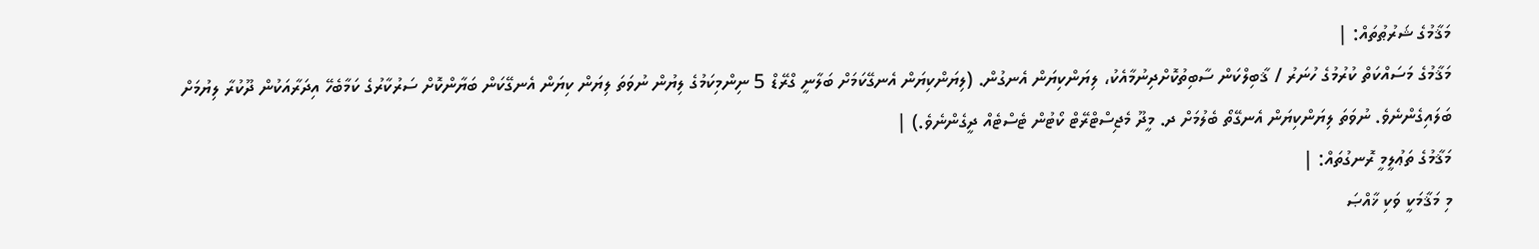މަޤާމުގެ ޝަރުޠުތައް: |
މަޤާމުގެ މަސައްކަތް ކުރުމުގެ ހުނަރު / ޤާބިލްކަން ސާބިތުކޮށްދިނުމާއެކު، ލިޔަންކިޔަން އެނގުން. (ލިޔަންކިޔަން އެނގޭކަމަށް ބަލާނީ ގްރޭޑް 5 ނިންމިކަމުގެ ލިޔުން ނުވަތަ ލިޔަން ކިޔަން އެނގޭކަން ބަޔާންކޮށް ސަރުކާރުގެ ކަމާބެހޭ އިދަރާއަކުން ދޫކުރާ ލިޔުމަށް ބަލައިގެންނެވެ. ނުވަތަ ލިޔަންކިޔަން އެނގޭތޯ ބެލުމަށް ދ. މީދޫ މެޖިސްޓްރޭޓް ކޯޓުން ޓެސްޓެއް ދީގެންނެވެ.) |
މަޤާމުގެ ތަޢުލީމީ ރޮނގުތައް: |
މި މަޤާމަކީ ވަކި ޚާއްޞަ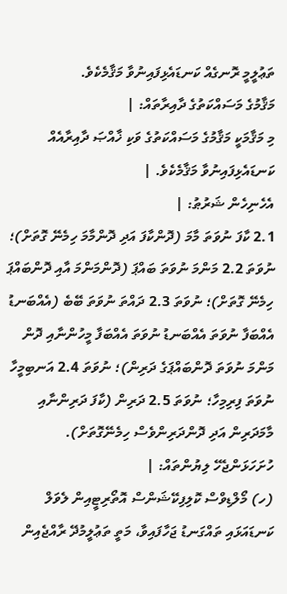ތަޢުލީމީ ރޮނގެއް ކަނޑައެޅިފައިނުވާ މަޤާމެކެވެ.
މަޤާމުގެ މަސައްކަތުގެ ދާއިރާތައް: |
މި މަޤާމަކީ މަޤާމުގެ މަސައްކަތުގެ ވަކި ޚާއްޞަ ދާއިރާއެއް ކަނޑައެޅިފައިނުވާ މަޤާމެކެވެ. |
އެހެނިހެން ޝަރުޠު: |
2.1 ކާފަ ނުވަތަ މާމަ (ދޮންކާފަ އަދި ދޮންމާމަ ހިމެނޭ ގޮތަށް)؛ ނުވަތަ 2.2 މަންމަ ނުވަތަ ބައްޕަ (ދޮންމަންމަ އާއި ދޮންބައްޕަ ހިމެނޭ ގޮތަށް)؛ ނުވަތަ 2.3 ދައްތަ ނުވަތަ ބޭބެ (އެއްބަނޑު އެއްބަފާ ނުވަތަ އެއްބަނޑު ނުވަތަ އެއްބަފާ މީހުންނާއި ދޮން މަންމަ ނުވަތަ ދޮންބައްޕަގެ ދަރިން)؛ ނުވަތަ 2.4 އަނބިމީހާ ނުވަތަ ފިރިމިހާ؛ ނުވަތަ 2.5 ދަރިން (ކާފަ ދަރިންނާއި މާމަދަރިން އަދި ދޮންދަރިންވެސް ހިމެނޭގޮތަށް).
ހުށަހަޅަންޖެހޭ ލިޔުންތައް: |
(ހ) މޯލްޑިވްސް ކޮލިފިކޭޝަންސް އޮތޯރިޓީއިން ލެވަލް ކަނޑައަޅައި ތައްގަނޑު ޖަހާފައިވާ، މަތީ ތަޢުލީމުދޭ ރާއްޖެއިން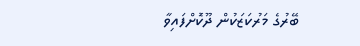ބޭރުގެ މަރުކަޒަކުން ދޫކޮށްފައިވާ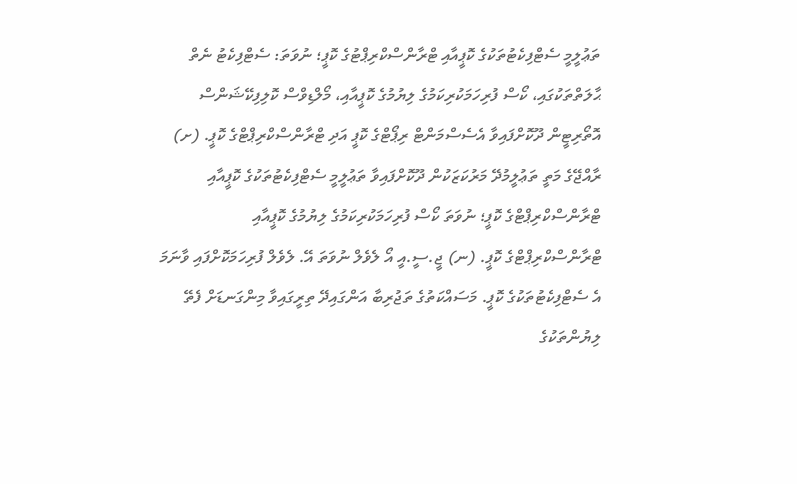ތަޢުލީމީ ސެޓްފިކެޓުތަކުގެ ކޮޕީއާއި ޓްރާންސްކްރިޕްޓުގެ ކޮޕީ؛ ނުވަތަ: ސެޓްފިކެޓު ނެތް ޙާލަތްތަކުގައި، ކޯސް ފުރިހަމަކުރިކަމުގެ ލިޔުމުގެ ކޮޕީއާއި، މޯލްޑިވްސް ކޮލިފިކޭޝަންސް އޮތޯރިޓީން ދޫކޮށްފައިވާ އެސެސްމަންޓް ރިޕޯޓްގެ ކޮޕީ އަދި ޓްރާންސްކްރިޕްޓްގެ ކޮޕީ. (ށ) ރާއްޖޭގެ މަތީ ތަޢުލީމުދޭ މަރުކަޒަކުން ދޫކޮށްފައިވާ ތަޢުލީމީ ސެޓްފިކެޓުތަކުގެ ކޮޕީއާއި ޓްރާންސްކްރިޕްޓްގެ ކޮޕީ؛ ނުވަތަ ކޯސް ފުރިހަމަކުރިކަމުގެ ލިޔުމުގެ ކޮޕީއާއި ޓްރާންސްކްރިޕްޓްގެ ކޮޕީ. (ނ) ޖީ.ސީ.އީ އޯ ލެވެލް ނުވަތަ އޭ. ލެވެލް ފުރިހަމަކޮށްފައި ވާނަމަ އެ ސެޓްފިކެޓުތަކުގެ ކޮޕީ. މަސައްކަތުގެ ތަޖުރިބާ އަންގައިދޭ ތިރީގައިވާ މިންގަނޑަށް ފެތޭ ލިޔުންތަކުގެ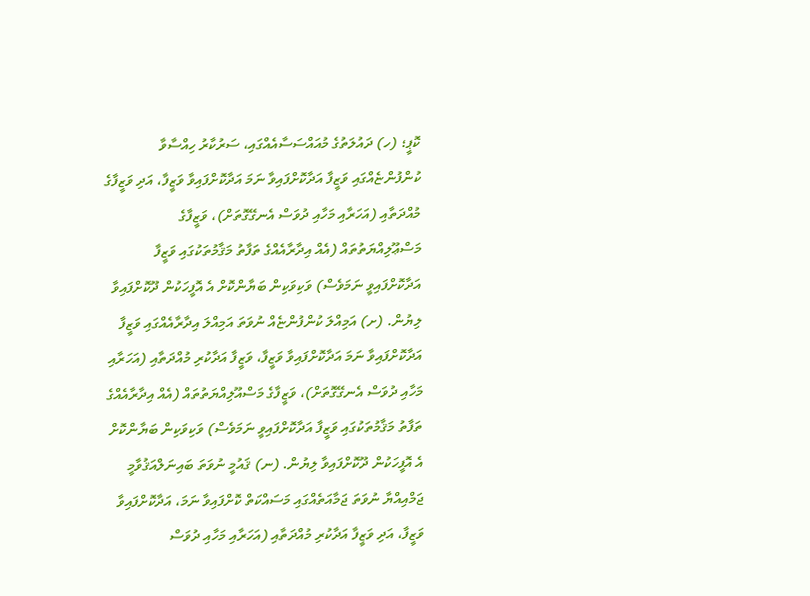ކޮޕީ؛ (ހ) ދައުލަތުގެ މުއައްސަސާއެއްގައި، ސަރުކާރު ހިއްސާވާ ކުންފުންޏެއްގައި ވަޒީފާ އަދާކޮށްފައިވާ ނަމަ އަދާކޮށްފައިވާ ވަޒީފާ، އަދި ވަޒީފާގެ މުއްދަތާއި (އަހަރާއި މަހާއި ދުވަސް އެނގޭގޮތަށް)، ވަޒީފާގެ މަސްޢޫލިއްޔަތުތައް (އެއް އިދާރާއެއްގެ ތަފާތު މަޤާމުތަކުގައި ވަޒީފާ އަދާކޮށްފައިވީ ނަމަވެސް) ވަކިވަކިން ބަޔާންކޮށް އެ އޮފީހަކުން ދޫކޮށްފައިވާ ލިޔުން. (ށ) އަމިއްލަ ކުންފުންޏެއް ނުވަތަ އަމިއްލަ އިދާރާއެއްގައި ވަޒީފާ އަދާކޮށްފައިވާ ނަމަ އަދާކޮށްފައިވާ ވަޒީފާ، ވަޒީފާ އަދާކުރި މުއްދަތާއި (އަހަރާއި މަހާއި ދުވަސް އެނގޭގޮތަށް)، ވަޒީފާގެ މަސްއޫލިއްޔަތުތައް (އެއް އިދާރާއެއްގެ ތަފާތު މަޤާމުތަކުގައި ވަޒީފާ އަދާކޮށްފައިވީ ނަމަވެސް) ވަކިވަކިން ބަޔާންކޮށް އެ އޮފީހަކުން ދޫކޮށްފައިވާ ލިޔުން. (ނ) ޤައުމީ ނުވަތަ ބައިނަލްއަޤުވާމީ ޖަމްއިއްޔާ ނުވަތަ ޖަމާއަތެއްގައި މަސައްކަތް ކޮށްފައިވާ ނަމަ، އަދާކޮށްފައިވާ ވަޒީފާ، އަދި ވަޒީފާ އަދާކުރި މުއްދަތާއި (އަހަރާއި މަހާއި ދުވަސް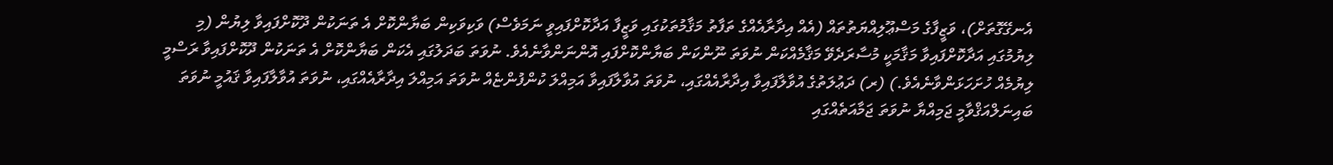އެނގޭގޮތަށް)، ވަޒީފާގެ މަސްޢޫލިއްޔަތުތައް (އެއް އިދާރާއެއްގެ ތަފާތު މަޤާމުތަކުގައި ވަޒީފާ އަދާކޮށްފައިވީ ނަމަވެސް) ވަކިވަކިން ބަޔާންކޮށް އެ ތަނަކުން ދޫކޮށްފައިވާ ލިޔުން (މި ލިޔުމުގައި އަދާކޮށްފައިވާ މަޤާމަކީ މުސާރަދެވޭ މަޤާމެއްކަން ނުވަތަ ނޫންކަން ބަޔާންކޮށްފައި އޮންނަންވާނެއެވެ. ނުވަތަ ބަދަލުގައި އެކަން ބަޔާންކޮށް އެ ތަނަކުން ދޫކޮށްފައިވާ ރަސްމީ ލިޔުމެއް ހުށަހަޅަންވާނެއެވެ.) (ރ) ދަޢުލަތުގެ އުވާލާފައިވާ އިދާރާއެއްގައި، ނުވަތަ އުވާލާފައިވާ އަމިއްލަ ކުންފުންޏެއް ނުވަތަ އަމިއްލަ އިދާރާއެއްގައި، ނުވަތަ އުވާލާފައިވާ ޤައުމީ ނުވަތަ ބައިނަލްއަޤްވާމީ ޖަމިއްޔާ ނުވަތަ ޖަމާއަތެއްގައި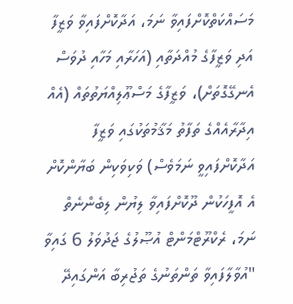މަސައްކަތްކޮށްފައިވާ ނަމަ، އަދާކޮށްފައިވާ ވަޒީފާ އަދި ވަޒީފާގެ މުއްދަތާއި (އަހަރާއި މަހާއި ދުވަސް އެނގޭގޮތަށް)، ވަޒީފާގެ މަސްޢޫލިއްޔަތުތައް (އެއް އިދާރާއެއްގެ ތަފާތު މަޤާމުތަކުގައި ވަޒީފާ އަދާކޮށްފައިވީ ނަމަވެސް) ވަކިވަކިން ބަޔާންކޮށް އެ އޮފީހަކުން ދޫކޮށްފައިވާ ލިޔުން ލިބެންނެތް ނަމަ، ރެކްރޫޓްމަންޓް އުޞޫލުގެ ޖަދުވަލު 6 ގައިވާ "އުވާލާފައިވާ ތަންތަނުގެ ތަޖުރިބާ އަންގައިދޭ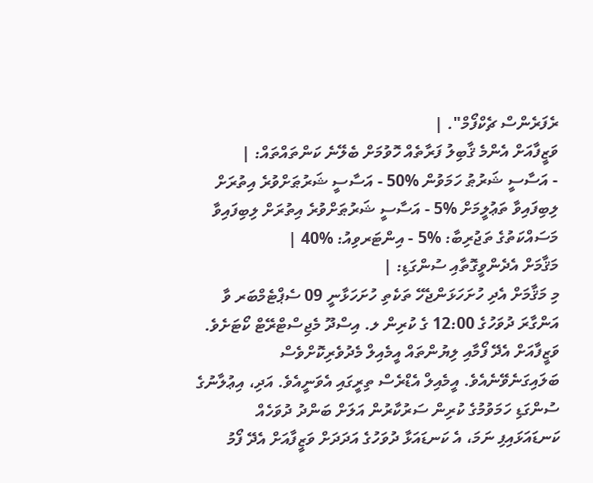ރެފަރެންސް ޗެކްފޯމް". |
ވަޒީފާއަށް އެންމެ ޤާބިލު ފަރާތެއް ހޮވުމަށް ބެލޭނެ ކަންތައްތައް: |
- އަސާސީ ޝަރުޠު ހަމަވުން %50 - އަސާސީ ޝަރުޠަށްވުރެ އިތުރަށް ލިބިފައިވާ ތަޢުލީމަށް %5 - އަސާސީ ޝަރުޠަށްވުރެ އިތުރަށް ލިބިފައިވާ މަސައްކަތުގެ ތަޖުރިބާ: %5 - އިންޓަރވިއު: %40 |
މަޤާމަށް އެދެންވީގޮތާއި ސުންގަޑި: |
މި މަޤާމަށް އެދި ހުށަހަޅަންޖެހޭ ތަކެތި ހުށަހަޅާނީ 09 ސެޕްޓެމްބަރ ވާ އަންގާރަ ދުވަހުގެ 12:00 ގެ ކުރިން ލ. އިސްދޫ މެޖިސްޓްރޭޓް ކޯޓަށެވެ. ވަޒީފާއަށް އެދޭ ފޯމާއި ލިޔުންތައް އީމެއިލް މެދުވެރިކޮށްވެސް ބަލައިގަނެވޭނެއެވެ. އީމެއިލް އެޑްރެސް ތިރީގައި އެވަނީއެވެ. އަދި، އިޢުލާނުގެ ސުންގަޑި ހަމަވުމުގެ ކުރިން ސަރުކާރުން އަލަށް ބަންދު ދުވަހެއް ކަނޑައަޅައިފި ނަމަ، އެ ކަނޑައަޅާ ދުވަހުގެ އަދަދަށް ވަޒީފާއަށް އެދޭ ފޯމު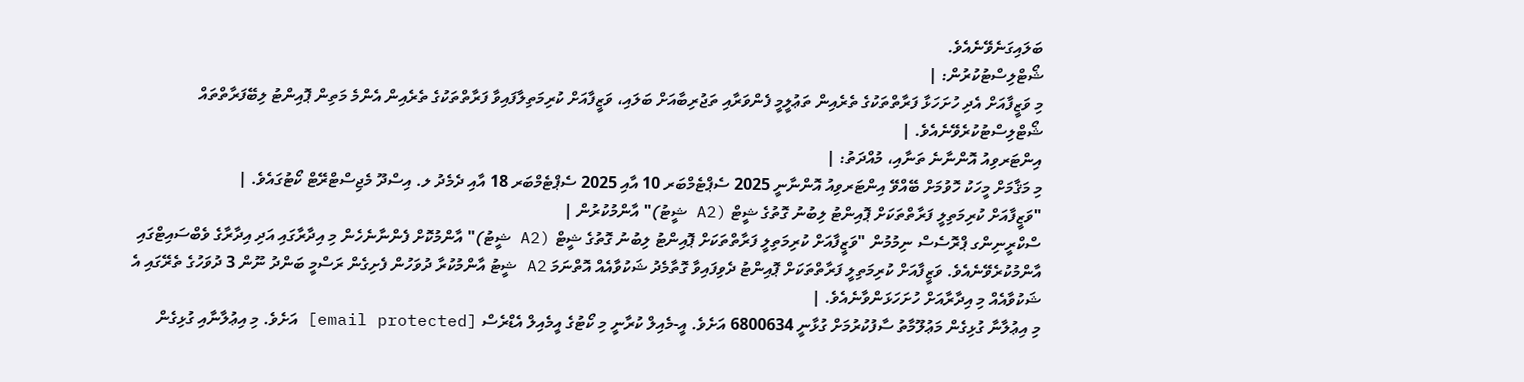ބަލައިގަނެވޭނެއެވެ.
ޝޯޓްލިސްޓުކުރުން: |
މި ވަޒީފާއަށް އެދި ހުށަހަޅާ ފަރާތްތަކުގެ ތެރެއިން ތަޢުލީމީ ފެންވަރާއި ތަޖުރިބާއަށް ބަލައި، ވަޒީފާއަށް ކުރިމަތިލާފައިވާ ފަރާތްތަކުގެ ތެރެއިން އެންމެ މަތިން ޕޮއިންޓު ލިބޭފަރާތްތައް ޝޯޓްލިސްޓުކުރެވޭނެއެވެ. |
އިންޓަރވިއު އޮންނާނެ ތަނާއި، މުއްދަތު: |
މި މަޤާމަށް މީހަކު ހޮވުމަށް ބޭއްވޭ އިންޓަރވިއު އޮންނާނީ 2025 ސެޕްޓެމްބަރ 10 އާއި 2025 ސެޕްޓެމްބަރ 18 އާއި ދެމެދު ލ. އިސްދޫ މެޖިސްޓްރޭޓް ކޯޓުގައެވެ. |
"ވަޒީފާއަށް ކުރިމަތިލީ ފަރާތްތަކަށް ޕޮއިންޓު ލިބުނު ގޮތުގެ ޝީޓް (A2 ޝީޓު)" އާންމުކުރުން |
ސްކްރީނިންގ ޕްރޮސެސް ނިމުމުން "ވަޒީފާއަށް ކުރިމަތިލީ ފަރާތްތަކަށް ޕޮއިންޓު ލިބުނު ގޮތުގެ ޝީޓް (A2 ޝީޓު)" އާންމުކޮށް ފެންނާނެހެން މި އިދާރާގައި އަދި އިދާރާގެ ވެބްސައިޓްގައި އާންމުކުރެވޭނެއެވެ. ވަޒީފާއަށް ކުރިމަތިލީ ފަރާތްތަކަށް ޕޮއިންޓު ދެވިފައިވާ ގޮތާމެދު ޝަކުވާއެއް އޮތްނަމަ A2 ޝީޓު އާންމުކުރާ ދުވަހުން ފެށިގެން ރަސްމީ ބަންދު ނޫން 3 ދުވަހުގެ ތެރޭގައި އެ ޝަކުވާއެއް މި އިދާރާއަށް ހުށަހަޅަންވާނެއެވެ. |
މި އިޢުލާނާ ގުޅިގެން މަޢުލޫމާތު ސާފުކުރުމަށް ގުޅާނީ 6800634 އަށެވެ. އީ-މެއިލް ކުރާނީ މި ކޯޓުގެ އީމެއިލް އެޑްރެސް [email protected] އަށެވެ. މި އިޢުލާނާއި ގުޅިގެން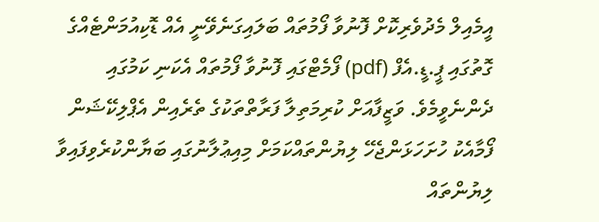އީމެއިލް މެދުވެރިކޮށް ފޮނުވާ ފޯމުތައް ބަލައިގަނެވޭނީ އެއް ޑޮކިއުމަންޓެއްގެ ގޮތުގައި ޕީ.ޑީ.އެފް (pdf) ފޯމެޓްގައި ފޮނުވާ ފޯމުތައް އެކަނި ކަމުގައި ދެންނެވީމެވެ. ވަޒީފާއަށް ކުރިމަތިލާ ފަރާތްތަކުގެ ތެރެއިން އެޕްލިކޭޝަން ފޯމާއެކު ހުށަހަޅަންޖެހޭ ލިޔުންތައްކަމަށް މިއިޢުލާނުގައި ބަޔާންކުރެވިފައިވާ ލިޔުންތައް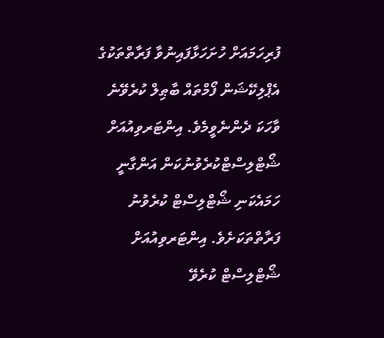ފުރިހަމައަށް ހުށަހަޅާފައިނުވާ ފަރާތްތަކުގެ އެޕްލިކޭޝަން ފޯމްތައް ބާޠިލް ކުރެވޭނެ ވާހަކަ ދެންނެވީމެވެ. އިންޓަރވިއުއަށް ޝޯޓްލިސްޓްކުރެވުނުކަން އަންގާނީ ހަމައެކަނި ޝޯޓްލިސްޓް ކުރެވުނު ފަރާތްތަކަށެވެ. އިންޓަރވިއުއަށް ޝޯޓްލިސްޓް ކުރެވޭ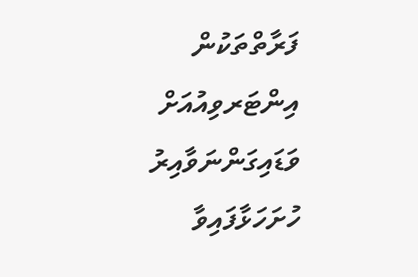ފަރާތްތަކުން އިންޓަރވިއުއަށް ވަޑައިގަންނަވާއިރު ހުށަހަޅާފައިވާ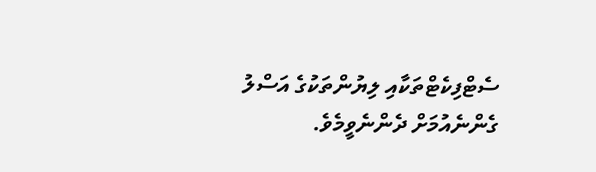ސެޓްފިކެޓްތަކާއި ލިޔުންތަކުގެ އަސްލު ގެންނެއުމަށް ދެންނެވީމެވެ.